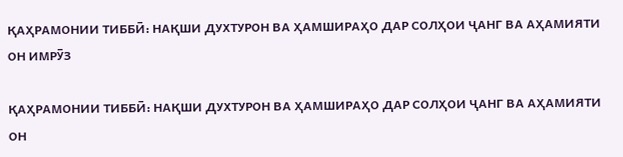ҚАҲРАМОНИИ ТИББӢ: НАҚШИ ДУХТУРОН ВА ҲАМШИРАҲО ДАР СОЛҲОИ ҶАНГ ВА АҲАМИЯТИ ОН ИМРӮЗ

ҚАҲРАМОНИИ ТИББӢ: НАҚШИ ДУХТУРОН ВА ҲАМШИРАҲО ДАР СОЛҲОИ ҶАНГ ВА АҲАМИЯТИ ОН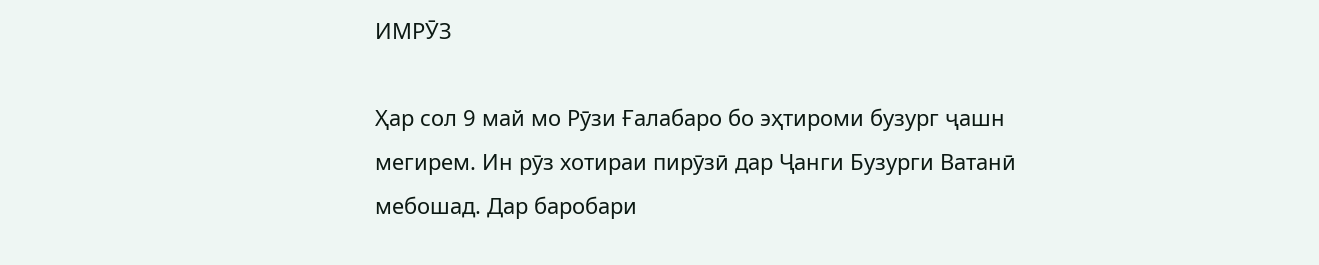ИМРӮЗ

Ҳар сол 9 май мо Рӯзи Ғалабаро бо эҳтироми бузург ҷашн мегирем. Ин рӯз хотираи пирӯзӣ дар Ҷанги Бузурги Ватанӣ мебошад. Дар баробари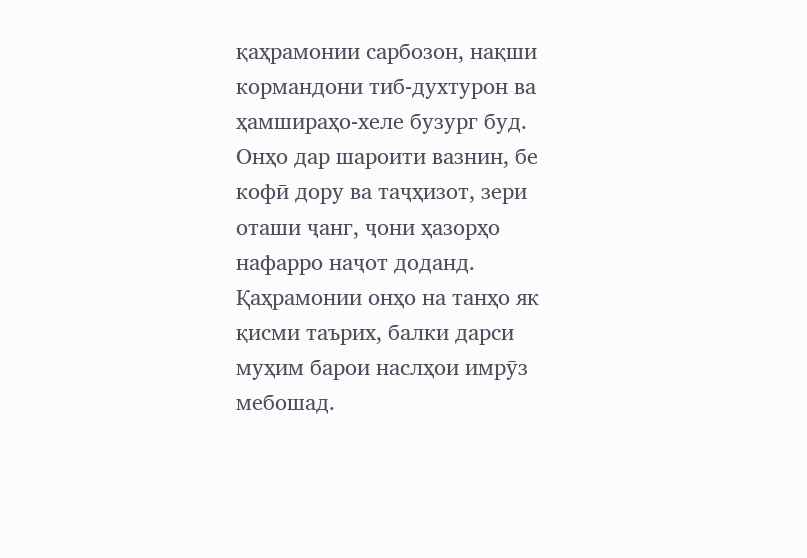қаҳрамонии сарбозон, нақши кормандони тиб-духтурон ва ҳамшираҳо-хеле бузург буд. Онҳо дар шароити вазнин, бе кофӣ дору ва таҷҳизот, зери оташи ҷанг, ҷони ҳазорҳо нафарро наҷот доданд. Қаҳрамонии онҳо на танҳо як қисми таърих, балки дарси муҳим барои наслҳои имрӯз мебошад.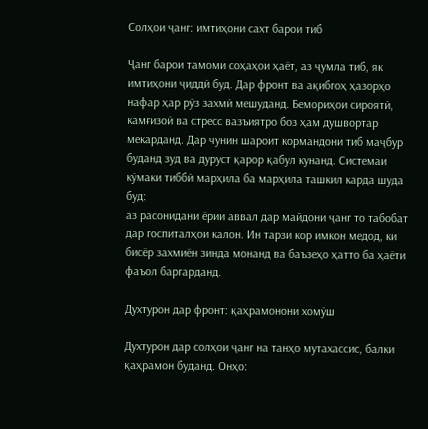Солҳои ҷанг: имтиҳони сахт барои тиб

Ҷанг барои тамоми соҳаҳои ҳаёт, аз ҷумла тиб, як имтиҳони ҷиддӣ буд. Дар фронт ва ақибгоҳ ҳазорҳо нафар ҳар рӯз захмӣ мешуданд. Бемориҳои сироятӣ, камғизоӣ ва стресс вазъиятро боз ҳам душвортар мекарданд. Дар чунин шароит кормандони тиб маҷбур буданд зуд ва дуруст қарор қабул кунанд. Системаи кӯмаки тиббӣ марҳила ба марҳила ташкил карда шуда буд:
аз расонидани ёрии аввал дар майдони ҷанг то табобат дар госпиталҳои калон. Ин тарзи кор имкон медод, ки бисёр захмиён зинда монанд ва баъзеҳо ҳатто ба ҳаёти фаъол баргарданд.

Духтурон дар фронт: қаҳрамонони хомӯш

Духтурон дар солҳои ҷанг на танҳо мутахассис, балки қаҳрамон буданд. Онҳо: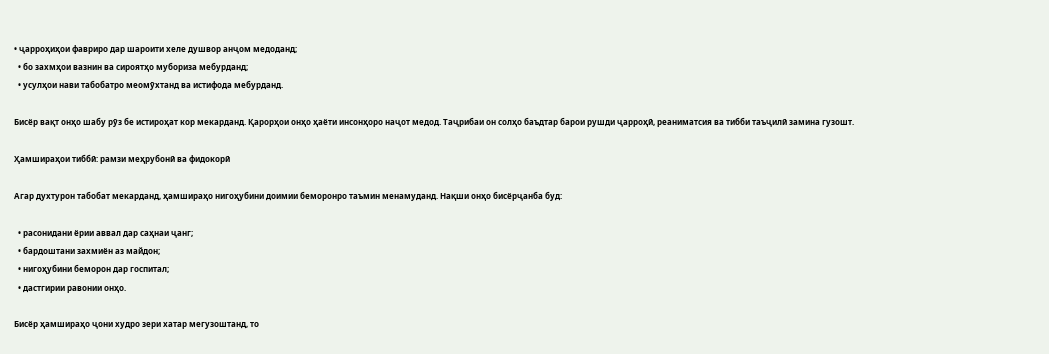• ҷарроҳиҳои фавриро дар шароити хеле душвор анҷом медоданд;
  • бо захмҳои вазнин ва сироятҳо мубориза мебурданд;
  • усулҳои нави табобатро меомӯхтанд ва истифода мебурданд.

Бисёр вақт онҳо шабу рӯз бе истироҳат кор мекарданд. Қарорҳои онҳо ҳаёти инсонҳоро наҷот медод. Таҷрибаи он солҳо баъдтар барои рушди ҷарроҳӣ, реаниматсия ва тибби таъҷилӣ замина гузошт.

Ҳамшираҳои тиббӣ: рамзи меҳрубонӣ ва фидокорӣ

Агар духтурон табобат мекарданд, ҳамшираҳо нигоҳубини доимии беморонро таъмин менамуданд. Нақши онҳо бисёрҷанба буд:

  • расонидани ёрии аввал дар саҳнаи ҷанг;
  • бардоштани захмиён аз майдон;
  • нигоҳубини беморон дар госпитал;
  • дастгирии равонии онҳо.

Бисёр ҳамшираҳо ҷони худро зери хатар мегузоштанд, то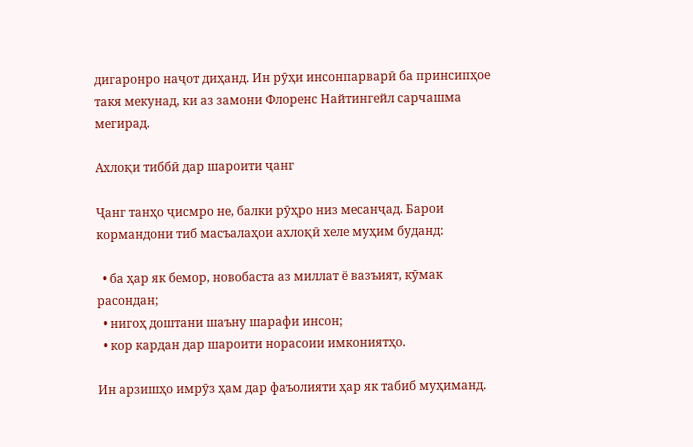дигаронро наҷот диҳанд. Ин рӯҳи инсонпарварӣ ба принсипҳое такя мекунад, ки аз замони Флоренс Найтингейл сарчашма мегирад.

Ахлоқи тиббӣ дар шароити ҷанг

Ҷанг танҳо ҷисмро не, балки рӯҳро низ месанҷад. Барои кормандони тиб масъалаҳои ахлоқӣ хеле муҳим буданд:

  • ба ҳар як бемор, новобаста аз миллат ё вазъият, кӯмак расондан;
  • нигоҳ доштани шаъну шарафи инсон;
  • кор кардан дар шароити норасоии имкониятҳо.

Ин арзишҳо имрӯз ҳам дар фаъолияти ҳар як табиб муҳиманд.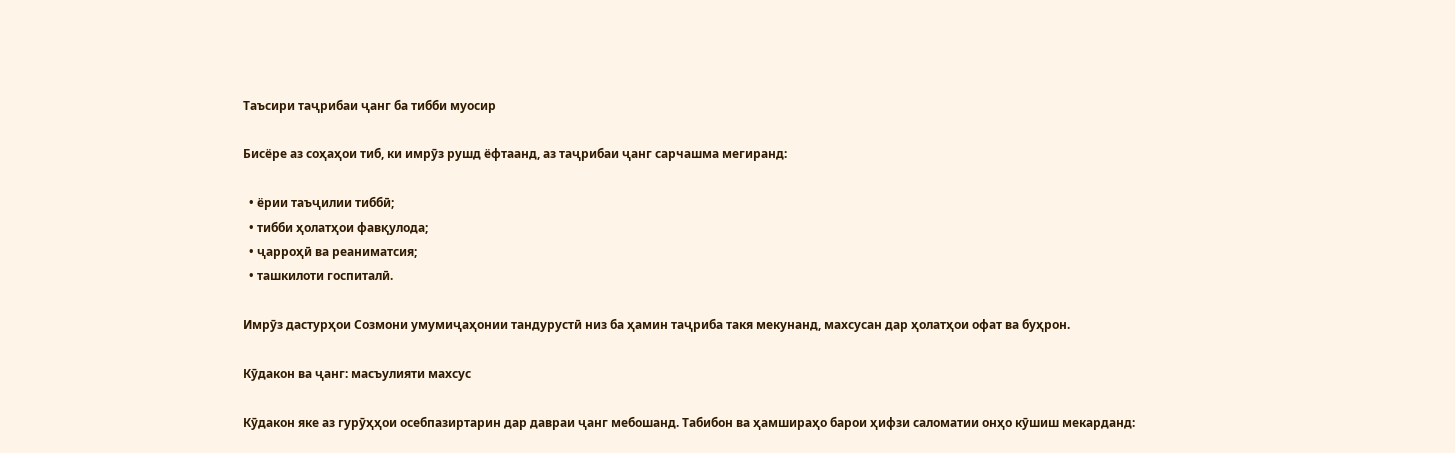Таъсири таҷрибаи ҷанг ба тибби муосир

Бисёре аз соҳаҳои тиб, ки имрӯз рушд ёфтаанд, аз таҷрибаи ҷанг сарчашма мегиранд:

  • ёрии таъҷилии тиббӣ;
  • тибби ҳолатҳои фавқулода;
  • ҷарроҳӣ ва реаниматсия;
  • ташкилоти госпиталӣ.

Имрӯз дастурҳои Созмони умумиҷаҳонии тандурустӣ низ ба ҳамин таҷриба такя мекунанд, махсусан дар ҳолатҳои офат ва буҳрон.

Кӯдакон ва ҷанг: масъулияти махсус

Кӯдакон яке аз гурӯҳҳои осебпазиртарин дар давраи ҷанг мебошанд. Табибон ва ҳамшираҳо барои ҳифзи саломатии онҳо кӯшиш мекарданд: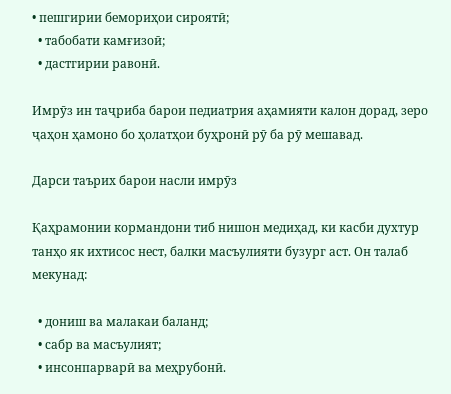• пешгирии бемориҳои сироятӣ;
  • табобати камғизоӣ;
  • дастгирии равонӣ.

Имрӯз ин таҷриба барои педиатрия аҳамияти калон дорад, зеро ҷаҳон ҳамоно бо ҳолатҳои буҳронӣ рӯ ба рӯ мешавад.

Дарси таърих барои насли имрӯз

Қаҳрамонии кормандони тиб нишон медиҳад, ки касби духтур танҳо як ихтисос нест, балки масъулияти бузург аст. Он талаб мекунад:

  • дониш ва малакаи баланд;
  • сабр ва масъулият;
  • инсонпарварӣ ва меҳрубонӣ.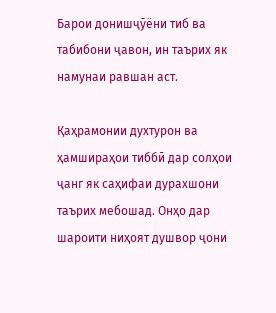Барои донишҷӯёни тиб ва табибони ҷавон, ин таърих як намунаи равшан аст.

Қаҳрамонии духтурон ва ҳамшираҳои тиббӣ дар солҳои ҷанг як саҳифаи дурахшони таърих мебошад. Онҳо дар шароити ниҳоят душвор ҷони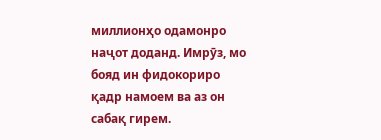миллионҳо одамонро наҷот доданд. Имрӯз, мо бояд ин фидокориро қадр намоем ва аз он сабақ гирем.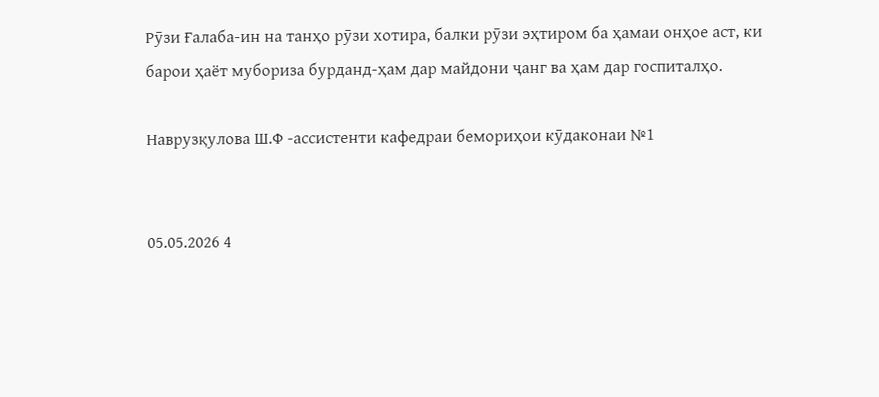Рӯзи Ғалаба-ин на танҳо рӯзи хотира, балки рӯзи эҳтиром ба ҳамаи онҳое аст, ки барои ҳаёт мубориза бурданд-ҳам дар майдони ҷанг ва ҳам дар госпиталҳо.

Наврузқулова Ш.Ф -ассистенти кафедраи бемориҳои кӯдаконаи №1


05.05.2026 4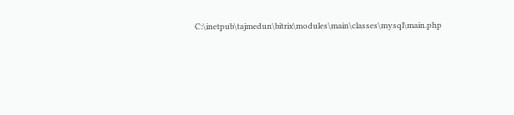C:\inetpub\tajmedun\bitrix\modules\main\classes\mysql\main.php